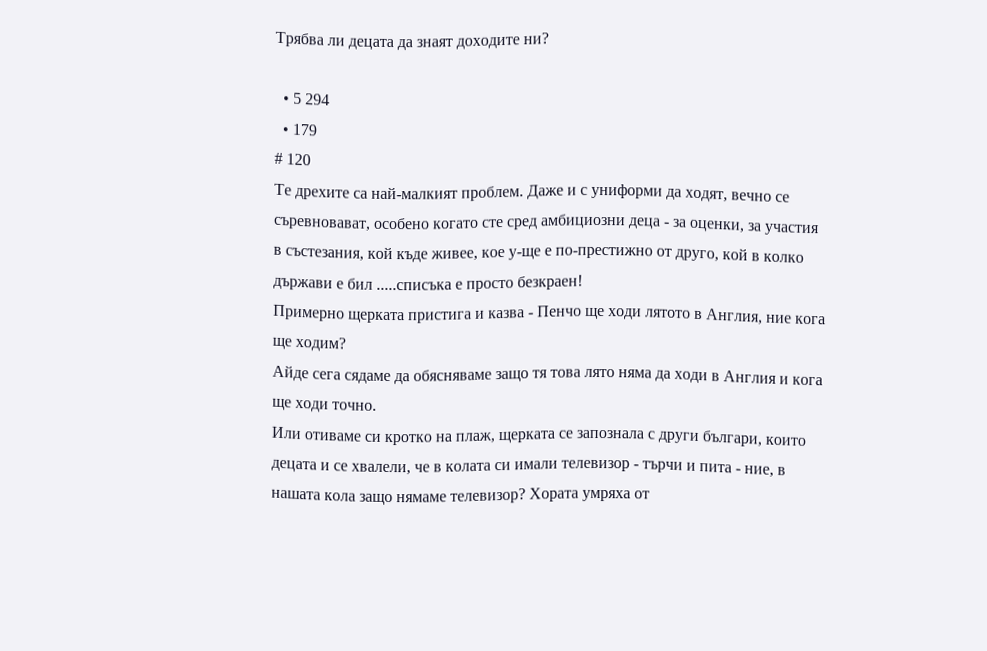Трябва ли децата да знаят доходите ни?

  • 5 294
  • 179
# 120
Те дрехите са най-малкият проблем. Даже и с униформи да ходят, вечно се съревновават, особено когато сте сред амбициозни деца - за оценки, за участия в състезания, кой къде живее, кое у-ще е по-престижно от друго, кой в колко държави е бил .....списъка е просто безкраен!
Примерно щерката пристига и казва - Пенчо ще ходи лятото в Англия, ние кога ще ходим?
Айде сега сядаме да обясняваме защо тя това лято няма да ходи в Англия и кога ще ходи точно.
Или отиваме си кротко на плаж, щерката се запознала с други българи, които децата и се хвалели, че в колата си имали телевизор - търчи и пита - ние, в нашата кола защо нямаме телевизор? Хората умряха от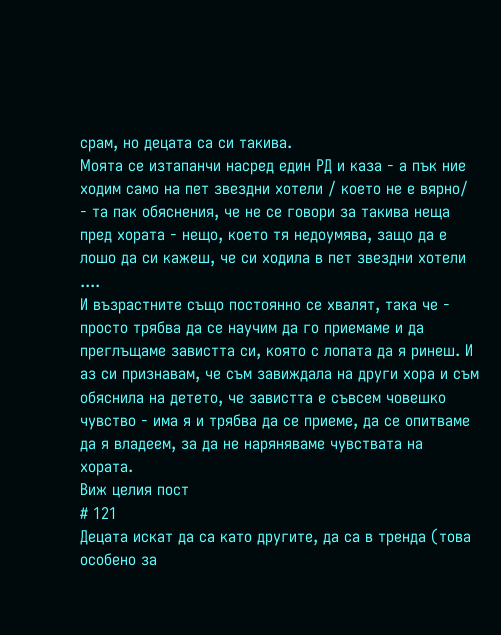срам, но децата са си такива.
Моята се изтапанчи насред един РД и каза - а пък ние ходим само на пет звездни хотели / което не е вярно/ - та пак обяснения, че не се говори за такива неща пред хората - нещо, което тя недоумява, защо да е лошо да си кажеш, че си ходила в пет звездни хотели ....
И възрастните също постоянно се хвалят, така че - просто трябва да се научим да го приемаме и да преглъщаме завистта си, която с лопата да я ринеш. И аз си признавам, че съм завиждала на други хора и съм обяснила на детето, че завистта е съвсем човешко чувство - има я и трябва да се приеме, да се опитваме да я владеем, за да не наряняваме чувствата на хората.
Виж целия пост
# 121
Децата искат да са като другите, да са в тренда (това особено за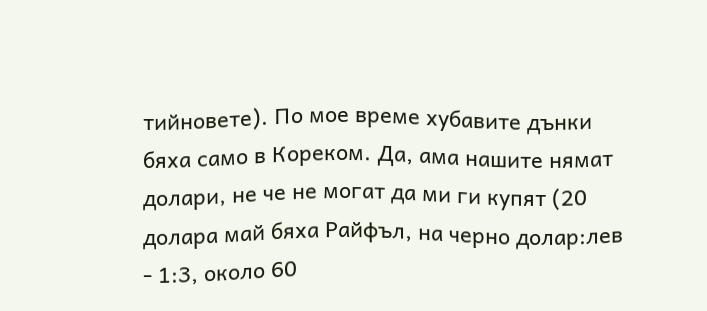тийновете). По мое време хубавите дънки бяха само в Кореком. Да, ама нашите нямат долари, не че не могат да ми ги купят (20 долара май бяха Райфъл, на черно долар:лев - 1:3, около 60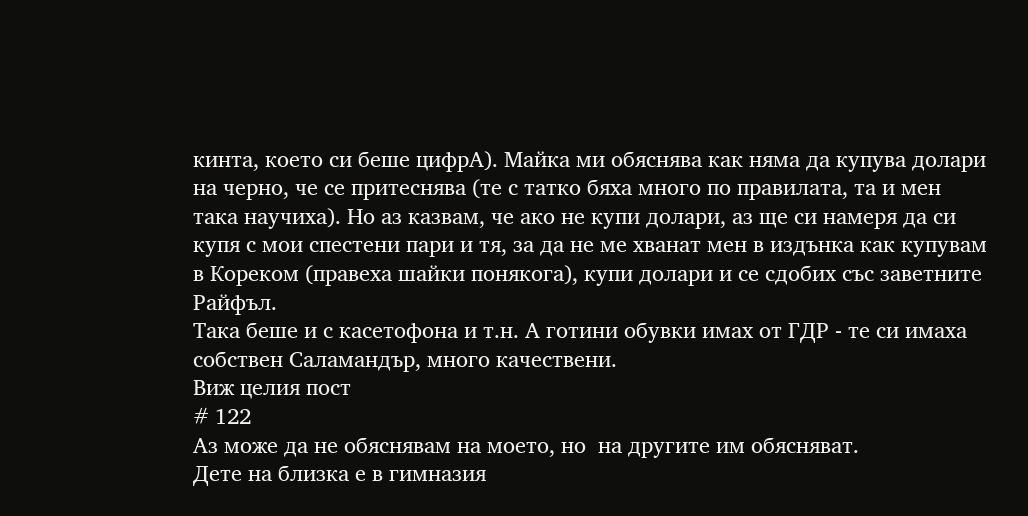кинта, което си беше цифрА). Майка ми обяснява как няма да купува долари на черно, че се притеснява (те с татко бяха много по правилата, та и мен така научиха). Но аз казвам, че ако не купи долари, аз ще си намеря да си купя с мои спестени пари и тя, за да не ме хванат мен в издънка как купувам в Кореком (правеха шайки понякога), купи долари и се сдобих със заветните Райфъл.
Така беше и с касетофона и т.н. А готини обувки имах от ГДР - те си имаха собствен Саламандър, много качествени.
Виж целия пост
# 122
Аз може да не обяснявам на моето, но  на другите им обясняват.
Дете на близка е в гимназия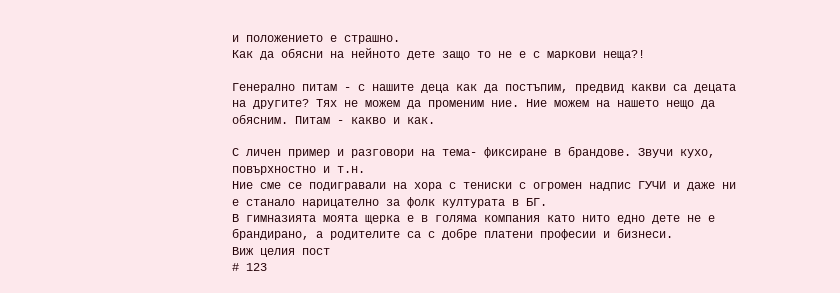и положението е страшно.
Как да обясни на нейното дете защо то не е с маркови неща?!

Генерално питам - с нашите деца как да постъпим, предвид какви са децата на другите? Тях не можем да променим ние. Ние можем на нашето нещо да обясним. Питам - какво и как.

С личен пример и разговори на тема- фиксиране в брандове. Звучи кухо, повърхностно и т.н.
Ние сме се подигравали на хора с тениски с огромен надпис ГУЧИ и даже ни е станало нарицателно за фолк културата в БГ.
В гимназията моята щерка е в голяма компания като нито едно дете не е брандирано, а родителите са с добре платени професии и бизнеси.
Виж целия пост
# 123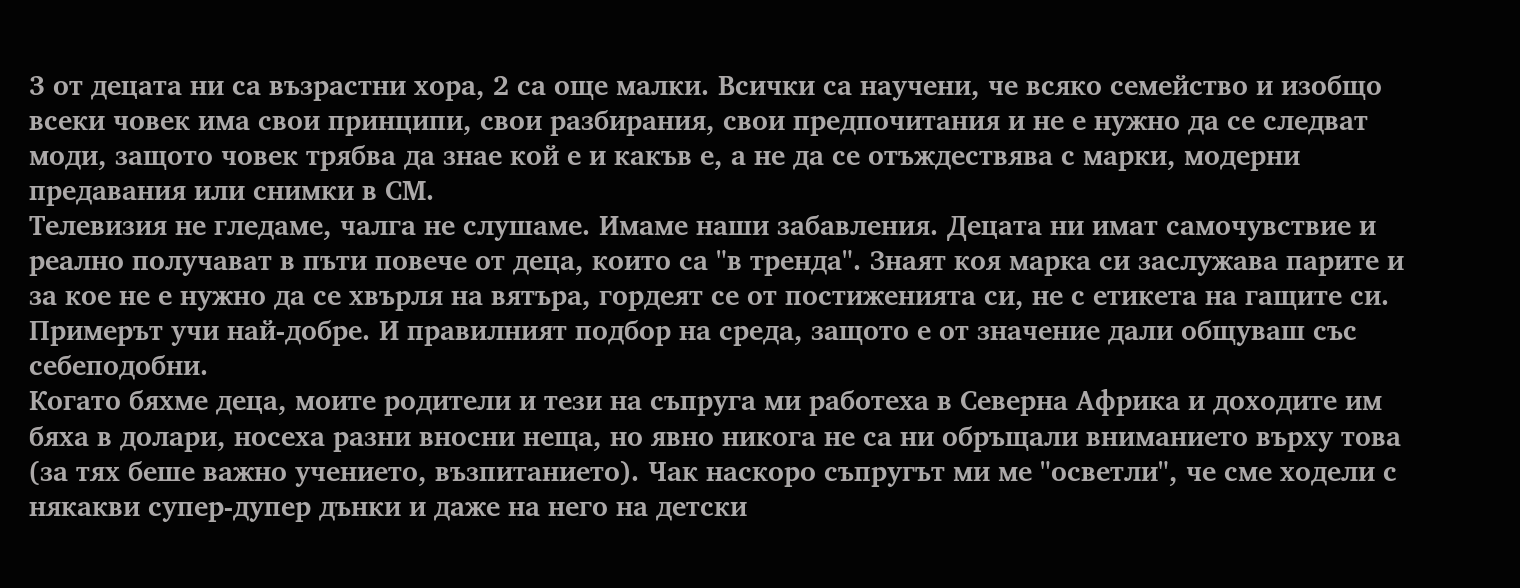3 от децата ни са възрастни хора, 2 са още малки. Всички са научени, че всяко семейство и изобщо всеки човек има свои принципи, свои разбирания, свои предпочитания и не е нужно да се следват моди, защото човек трябва да знае кой е и какъв е, а не да се отъждествява с марки, модерни предавания или снимки в СМ.
Телевизия не гледаме, чалга не слушаме. Имаме наши забавления. Децата ни имат самочувствие и реално получават в пъти повече от деца, които са "в тренда". Знаят коя марка си заслужава парите и за кое не е нужно да се хвърля на вятъра, гордеят се от постиженията си, не с етикета на гащите си. Примерът учи най-добре. И правилният подбор на среда, защото е от значение дали общуваш със себеподобни.
Когато бяхме деца, моите родители и тези на съпруга ми работеха в Северна Африка и доходите им бяха в долари, носеха разни вносни неща, но явно никога не са ни обръщали вниманието върху това (за тях беше важно учението, възпитанието). Чак наскоро съпругът ми ме "осветли", че сме ходели с някакви супер-дупер дънки и даже на него на детски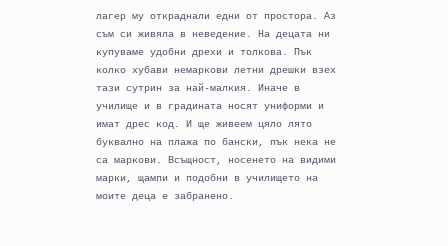лагер му откраднали едни от простора. Аз съм си живяла в неведение. На децата ни купуваме удобни дрехи и толкова. Пък колко хубави немаркови летни дрешки взех тази сутрин за най-малкия. Иначе в училище и в градината носят униформи и имат дрес код. И ще живеем цяло лято буквално на плажа по бански, пък нека не са маркови. Всъщност, носенето на видими марки, щампи и подобни в училището на моите деца е забранено.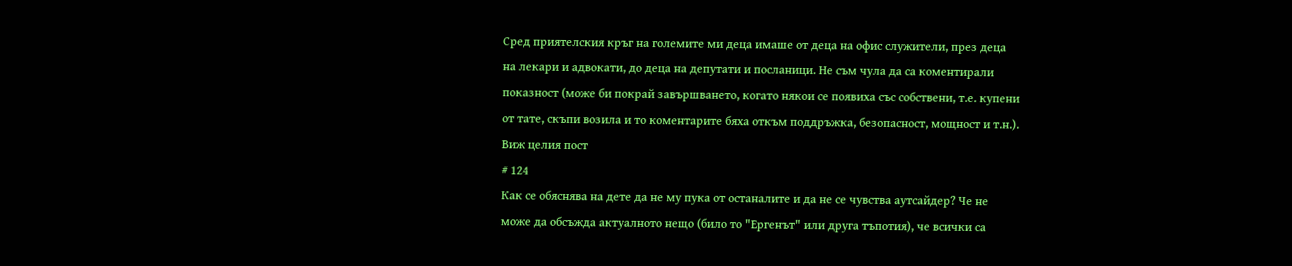Сред приятелския кръг на големите ми деца имаше от деца на офис служители, през деца на лекари и адвокати, до деца на депутати и посланици. Не съм чула да са коментирали показност (може би покрай завършването, когато някои се появиха със собствени, т.е. купени от тате, скъпи возила и то коментарите бяха откъм поддръжка, безопасност, мощност и т.н.).
Виж целия пост
# 124
Как се обяснява на дете да не му пука от останалите и да не се чувства аутсайдер? Че не може да обсъжда актуалното нещо (било то "Ергенът" или друга тъпотия), че всички са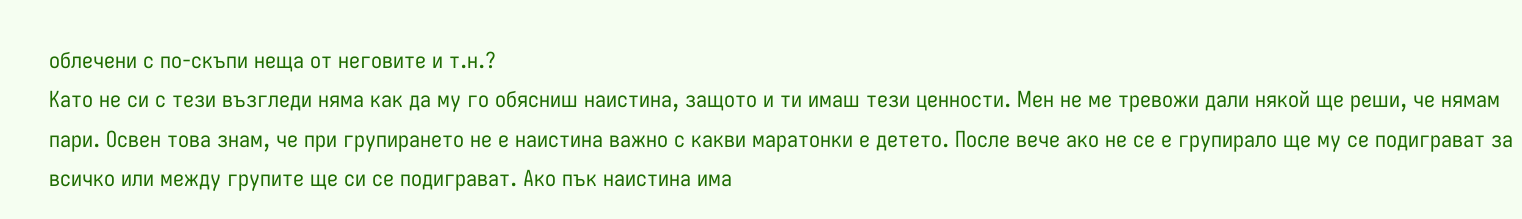облечени с по-скъпи неща от неговите и т.н.?
Като не си с тези възгледи няма как да му го обясниш наистина, защото и ти имаш тези ценности. Мен не ме тревожи дали някой ще реши, че нямам пари. Освен това знам, че при групирането не е наистина важно с какви маратонки е детето. После вече ако не се е групирало ще му се подиграват за всичко или между групите ще си се подиграват. Ако пък наистина има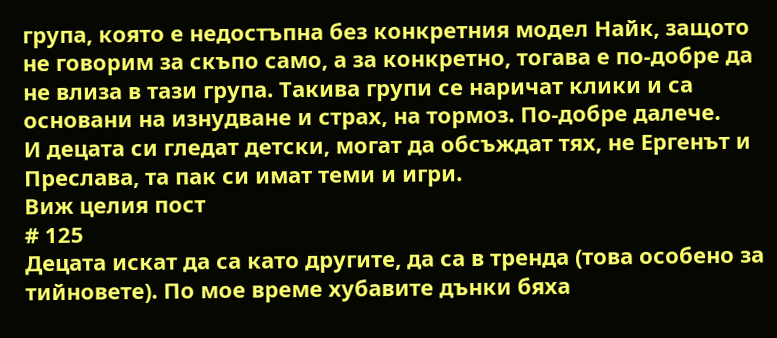група, която е недостъпна без конкретния модел Найк, защото не говорим за скъпо само, а за конкретно, тогава е по-добре да не влиза в тази група. Такива групи се наричат клики и са основани на изнудване и страх, на тормоз. По-добре далече.
И децата си гледат детски, могат да обсъждат тях, не Ергенът и Преслава, та пак си имат теми и игри.
Виж целия пост
# 125
Децата искат да са като другите, да са в тренда (това особено за тийновете). По мое време хубавите дънки бяха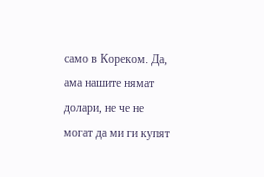само в Кореком. Да, ама нашите нямат долари, не че не могат да ми ги купят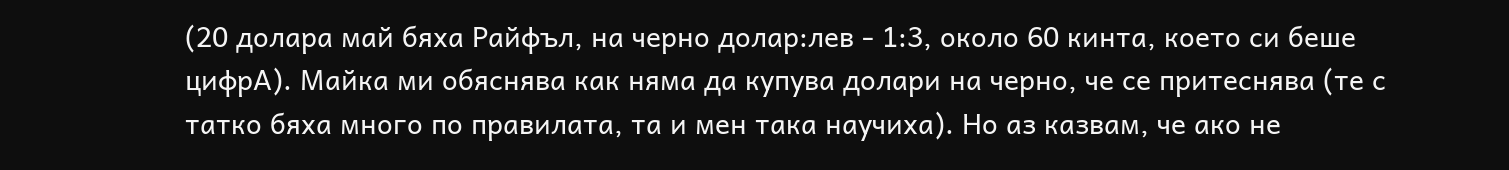(20 долара май бяха Райфъл, на черно долар:лев - 1:3, около 60 кинта, което си беше цифрА). Майка ми обяснява как няма да купува долари на черно, че се притеснява (те с татко бяха много по правилата, та и мен така научиха). Но аз казвам, че ако не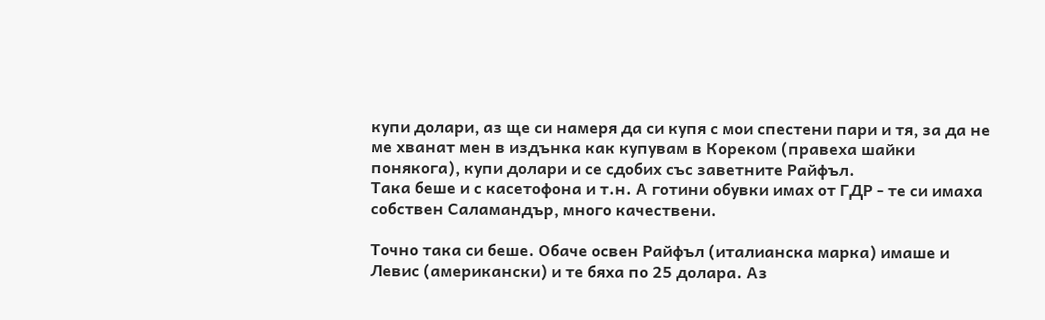купи долари, аз ще си намеря да си купя с мои спестени пари и тя, за да не ме хванат мен в издънка как купувам в Кореком (правеха шайки понякога), купи долари и се сдобих със заветните Райфъл.
Така беше и с касетофона и т.н. А готини обувки имах от ГДР - те си имаха собствен Саламандър, много качествени.

Точно така си беше. Обаче освен Райфъл (италианска марка) имаше и Левис (американски) и те бяха по 25 долара. Аз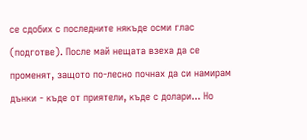се сдобих с последните някъде осми глас (подготве). После май нещата взеха да се променят, защото по-лесно почнах да си намирам дънки - къде от приятели, къде с долари... Но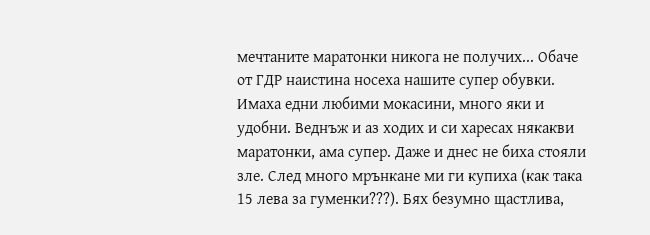мечтаните маратонки никога не получих... Обаче от ГДР наистина носеха нашите супер обувки. Имаха едни любими мокасини, много яки и удобни. Веднъж и аз ходих и си харесах някакви маратонки, ама супер. Даже и днес не биха стояли зле. След много мрънкане ми ги купиха (как така 15 лева за гуменки???). Бях безумно щастлива,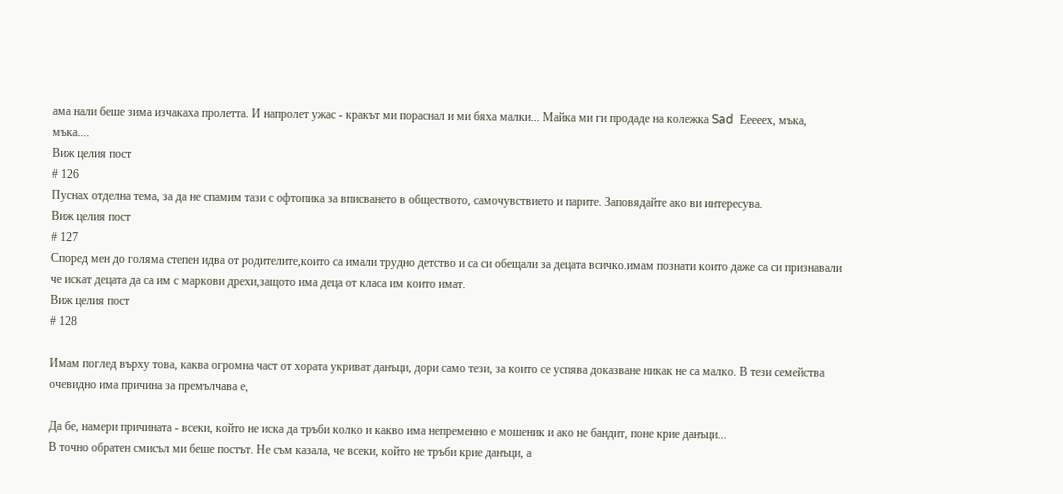ама нали беше зима изчакаха пролетта. И напролет ужас - кракът ми пораснал и ми бяха малки... Майка ми ги продаде на колежка Sad  Ееееех, мъка, мъка....
Виж целия пост
# 126
Пуснах отделна тема, за да не спамим тази с офтопика за вписването в обществото, самочувствието и парите. Заповядайте ако ви интересува.
Виж целия пост
# 127
Според мен до голяма степен идва от родителите,които са имали трудно детство и са си обещали за децата всичко.имам познати които даже са си признавали че искат децата да са им с маркови дрехи,защото има деца от класа им които имат.
Виж целия пост
# 128

Имам поглед върху това, каква огромна част от хората укриват данъци, дори само тези, за които се успява доказване никак не са малко. В тези семейства очевидно има причина за премълчава е,

Да бе, намери причината - всеки, който не иска да тръби колко и какво има непременно е мошеник и ако не бандит, поне крие данъци...
В точно обратен смисъл ми беше постът. Не съм казала, че всеки, който не тръби крие данъци, а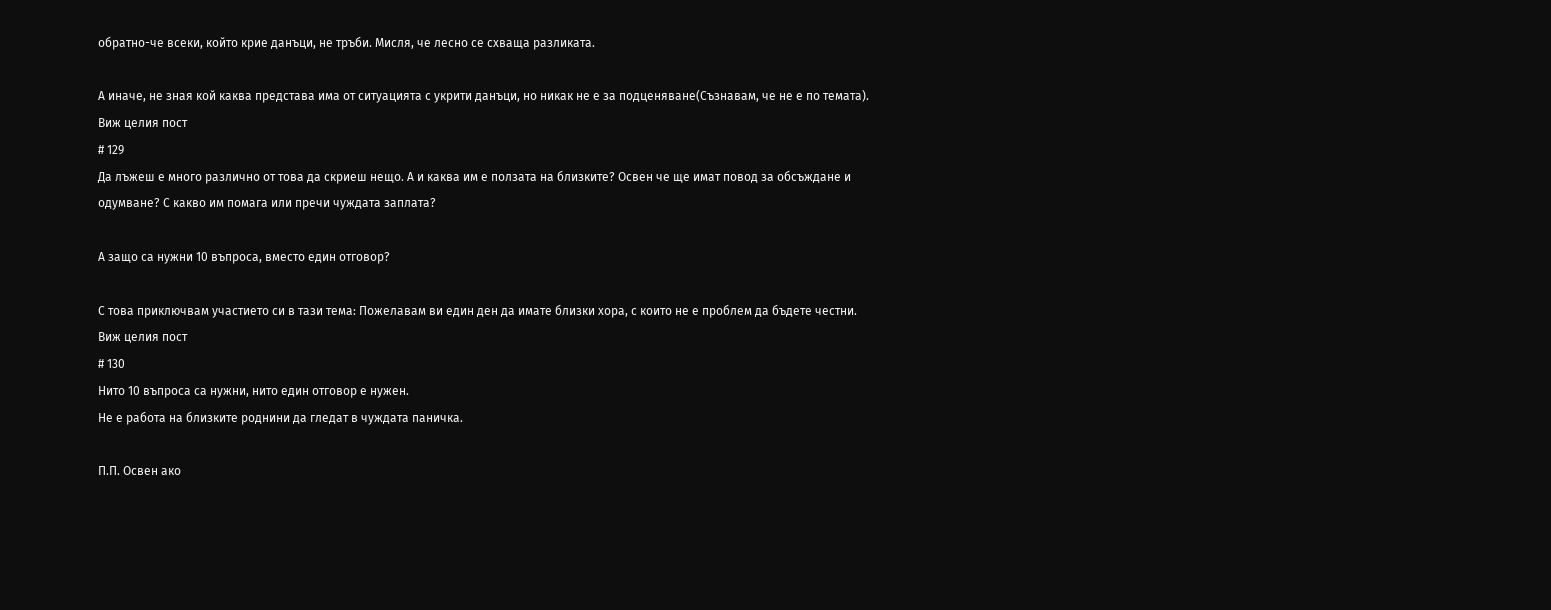обратно-че всеки, който крие данъци, не тръби. Мисля, че лесно се схваща разликата.

А иначе, не зная кой каква представа има от ситуацията с укрити данъци, но никак не е за подценяване(Съзнавам, че не е по темата).
Виж целия пост
# 129
Да лъжеш е много различно от това да скриеш нещо. А и каква им е ползата на близките? Освен че ще имат повод за обсъждане и одумване? С какво им помага или пречи чуждата заплата?

А защо са нужни 10 въпроса, вместо един отговор?

С това приключвам участието си в тази тема: Пожелавам ви един ден да имате близки хора, с които не е проблем да бъдете честни.
Виж целия пост
# 130
Нито 10 въпроса са нужни, нито един отговор е нужен.
Не е работа на близките роднини да гледат в чуждата паничка.

П.П. Освен ако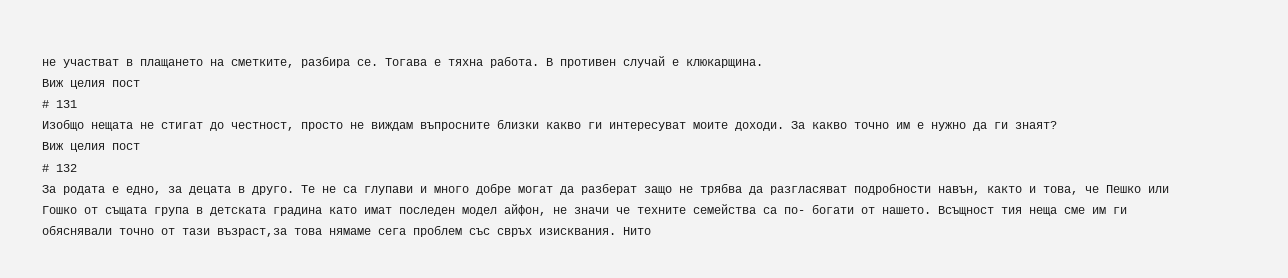не участват в плащането на сметките, разбира се. Тогава е тяхна работа. В противен случай е клюкарщина.
Виж целия пост
# 131
Изобщо нещата не стигат до честност, просто не виждам въпросните близки какво ги интересуват моите доходи. За какво точно им е нужно да ги знаят?
Виж целия пост
# 132
За родата е едно, за децата в друго. Те не са глупави и много добре могат да разберат защо не трябва да разгласяват подробности навън, както и това, че Пешко или Гошко от същата група в детската градина като имат последен модел айфон, не значи че техните семейства са по- богати от нашето. Всъщност тия неща сме им ги обяснявали точно от тази възраст,за това нямаме сега проблем със свръх изисквания. Нито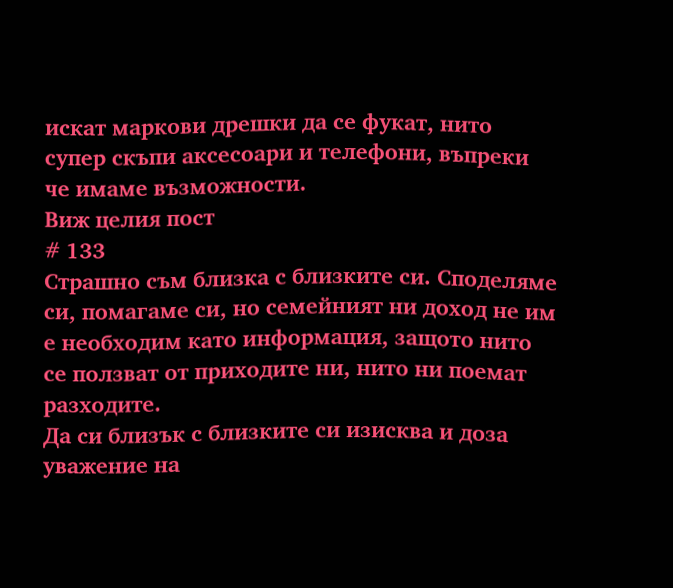искат маркови дрешки да се фукат, нито супер скъпи аксесоари и телефони, въпреки че имаме възможности.
Виж целия пост
# 133
Страшно съм близка с близките си. Споделяме си, помагаме си, но семейният ни доход не им е необходим като информация, защото нито се ползват от приходите ни, нито ни поемат разходите.
Да си близък с близките си изисква и доза уважение на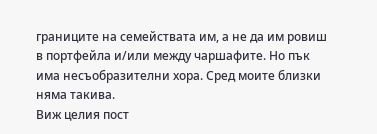границите на семействата им, а не да им ровиш в портфейла и/или между чаршафите. Но пък има несъобразителни хора. Сред моите близки няма такива.
Виж целия пост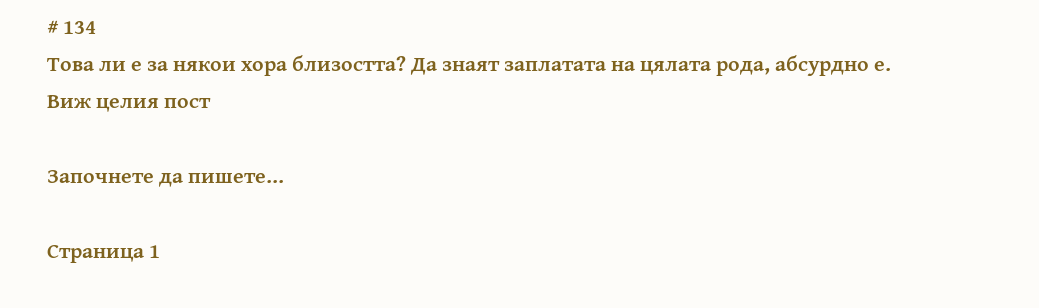# 134
Това ли е за някои хора близостта? Да знаят заплатата на цялата рода, абсурдно е.
Виж целия пост

Започнете да пишете...

Страница 1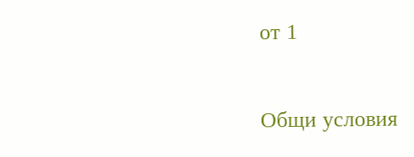от 1

Общи условия